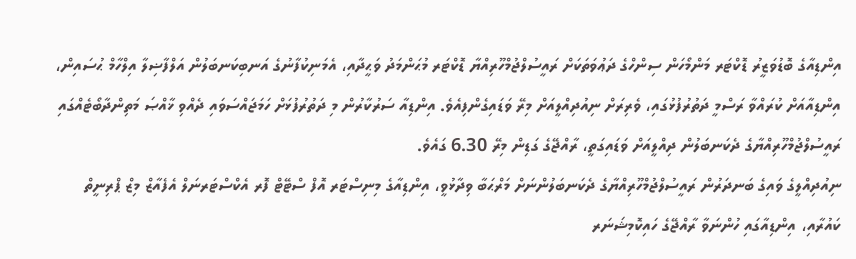އިންޑިއާގެ ބޮޑުވަޒީރު ޑޮކްޓަރ މަންމޯހަން ސިންހްގެ ދަޢުވަތަކަށް ރައީސުލްޖުމްހޫރިއްޔާ ޑޮކްޓަރ މުޙަންމަދު ވަޙީދާއި، އެމަނިކުފާނުގެ އަނބިކަނބަލުން އަލްފާޟިލާ އިލްހާމް ޙުސައިން، އިންޑިއާއަށް ކުރައްވާ ރަސްމީ ދަތުރުފުޅުގައި، ވެރިރަށް ނިއުދިއްލީއަށް މިރޭ ވަޑައިގެންފިއެވެ. އިންޑިއާ ސަރުކާރުން މި ދަތުރުފުޅަށް ހަމަޖައްސަވައި ދެއްވި ޚާއްޞަ މަތިންދާބޯޓެއްގައި ރައީސުލްޖުމްހޫރިއްޔާގެ ދެކަނބަލުން ދިއްލީއަށް ވަޑައިގަތީ، ރާއްޖޭގެ ގަޑިން މިރޭ 6.30 ގައެވެ.
ނިއުދިއްލީގެ ވައިގެ ބަނދަރުން ރައީސުލްޖުމްހޫރިއްޔާގެ ދެކަނބަލުންނަށް މަރްޙަބާ ވިދާޅުވީ، އިންޑިއާގެ މިނިސްޓަރ އޮފް ސްޓޭޓް ފޮރ އެކްސްޓަރނަލް އެފެއާޒް މިޒް ޕްރިނީތް ކައުރާއި، އިންޑިއާގައި ހުންނަވާ ރާއްޖޭގެ ހައިކޮމިޝަނަރ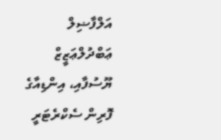އަލްފާޟިލް ޢަބްދުލްޢަޒީޒް ޔޫސުފާއި، އިންޑިއާގެ ފޮރިން ސެކްރެޓަރީ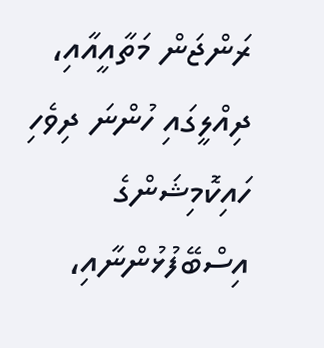ރަންޖަން މަތާއީއާއި، ދިއްލީގައި ހުންނަ ދިވެހި ހައިކޮމިޝަންގެ އިސްބޭފުޅުންނާއި،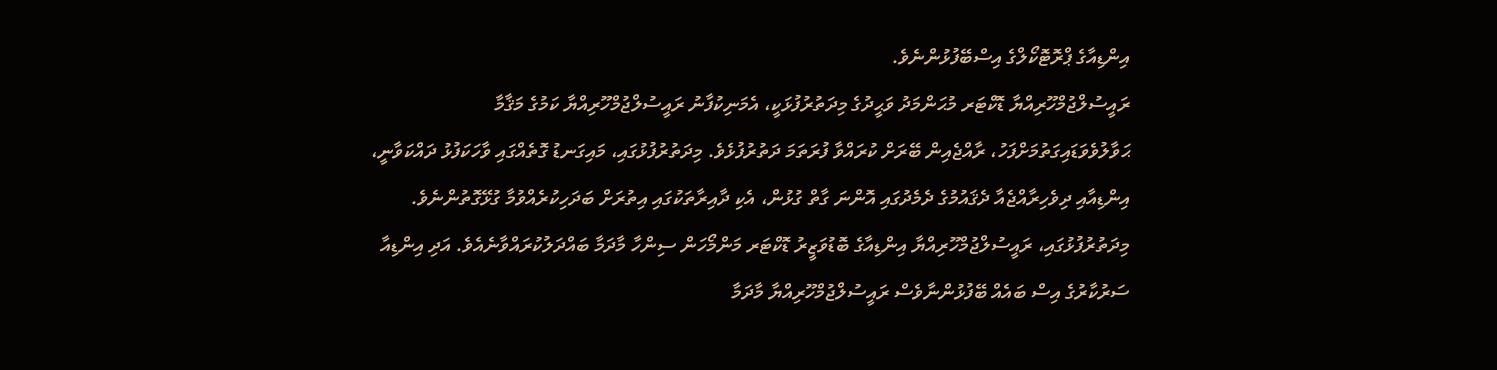އިންޑިއާގެ ޕްރޮޓޮކޯލްގެ އިސްބޭފުޅުންނެވެ.
ރައީސުލްޖުމްހޫރިއްޔާ ޑޮކްޓަރ މުޙަންމަދު ވަޙީދުގެ މިދަތުރުފުޅަކީ، އެމަނިކުފާނު ރައީސުލްޖުމްހޫރިއްޔާ ކަމުގެ މަޤާމާ ޙަވާލުވެވަޑައިގަތުމަށްފަހު، ރާއްޖެއިން ބޭރަށް ކުރައްވާ ފުރަތަމަ ދަތުރުފުޅެވެ. މިދަތުރުފުޅުގައި، މައިގަނޑު ގޮތެއްގައި ވާހަކަފުޅު ދައްކަވާނީ، އިންޑިއާއި ދިވެހިރާއްޖެއާ ދެޤައުމުގެ ދެމެދުގައި އޮންނަ ގާތް ގުޅުން، އެކި ދާއިރާތަކުގައި އިތުރަށް ބަދަހިކުރެއްވުމާ ގުޅޭގޮތުންނެވެ.
މިދަތުރުފުޅުގައި، ރައީސުލްޖުމްހޫރިއްޔާ އިންޑިއާގެ ބޮޑުވަޒީރު ޑޮކްޓަރ މަންމޯހަން ސިންހާ މާދަމާ ބައްދަލުކުރައްވާނެއެވެ. އަދި އިންޑިއާ ސަރުކާރުގެ އިސް ބައެއް ބޭފުޅުންނާވެސް ރައީސުލްޖުމްހޫރިއްޔާ މާދަމާ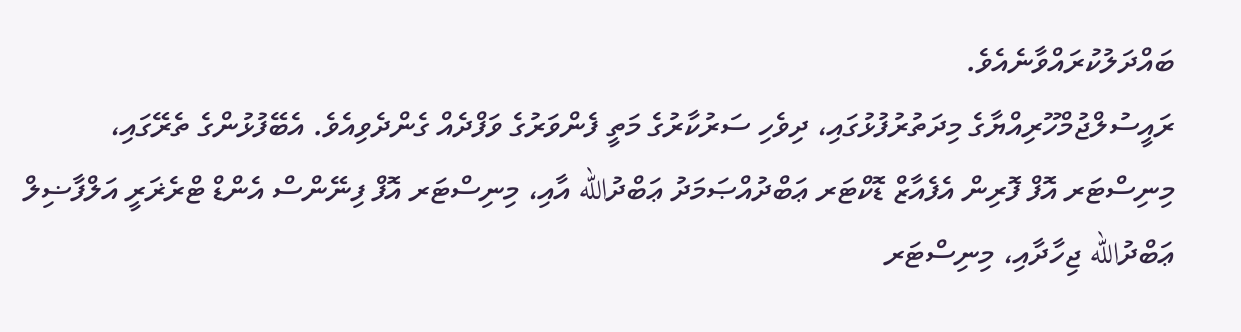ބައްދަލުކުރައްވާނެއެވެ.
ރައީސުލްޖުމްހޫރިއްޔާގެ މިދަތުރުފުޅުގައި، ދިވެހި ސަރުކާރުގެ މަތީ ފެންވަރުގެ ވަފްދެއް ގެންދެވިއެވެ. އެބޭފުޅުންގެ ތެރޭގައި، މިނިސްޓަރ އޮފް ފޮރިން އެފެއާޒް ޑޮކްޓަރ ޢަބްދުއްޞަމަދު ޢަބްދުالله އާއި، މިނިސްޓަރ އޮފް ފިނޭންސް އެންޑް ޓްރެޜަރީ އަލްފާޟިލް ޢަބްދުالله ޖިހާދާއި، މިނިސްޓަރ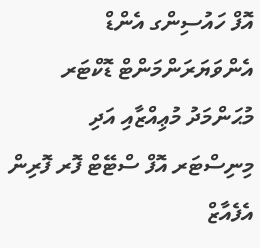އޮފް ހައުސިންގ އެންޑް އެންވަޔަރަންމަންޓް ޑޮކްޓަރ މުޙަންމަދު މުޢިއްޒާއި އަދި މިނިސްޓަރ އޮފް ސްޓޭޓް ފޮރ ފޮރިން އެފެއާޒް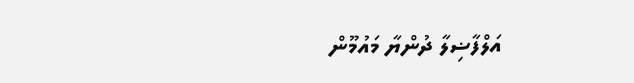އަލްފާޟިލާ ދުންޔާ މައުމޫން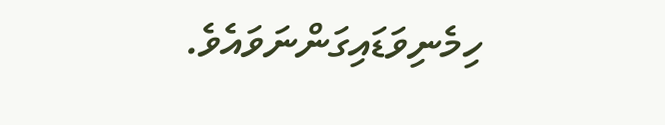ހިމެނިވަޑައިގަންނަވައެވެ.